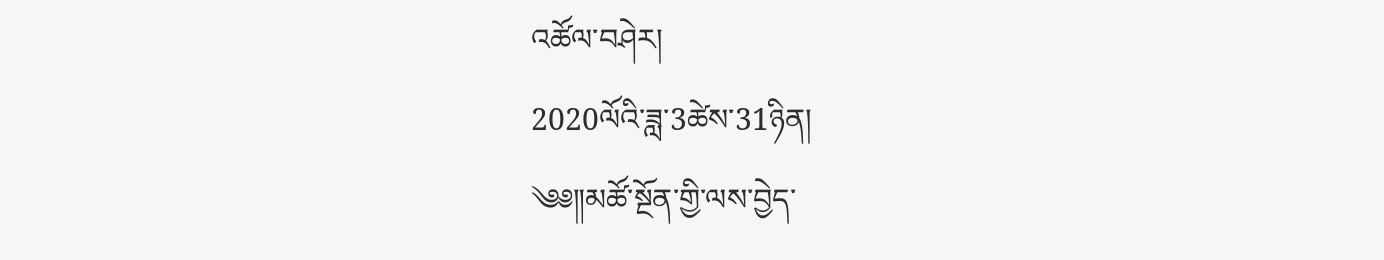འཚོལ་བཤེར།
2020ལོའི་ཟླ་3ཚེས་31ཉིན།
༄༅༎མཚོ་སྔོན་གྱི་ལས་བྱེད་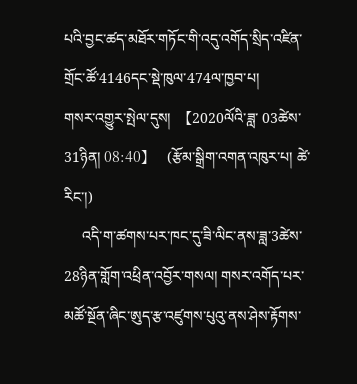པའི་བྱང་ཚད་མཐོར་གཏོང་གི་འདུ་འགོད་སྲིད་འཛིན་གྲོང་ཚོ་4146དང་སྡེ་ཁུལ་474ལ་ཁྱབ་པ།
གསར་འགྱུར་སྤེལ་དུས།  【2020ལོའི་ཟླ་ 03ཚེས་31ཉིན། 08:40】   (རྩོམ་སྒྲིག་འགན་འཁུར་པ། ཚེ་རིང་།)
     འདི་ག་ཚགས་པར་ཁང་དུ་ཟི་ལིང་ནས་ཟླ་3ཚེས་28ཉིན་གློག་འཕྲིན་འབྱོར་གསལ། གསར་འགོད་པར་མཚོ་སྔོན་ཞིང་ཨུད་རྩ་འཛུགས་པུའུ་ནས་ཤེས་རྟོགས་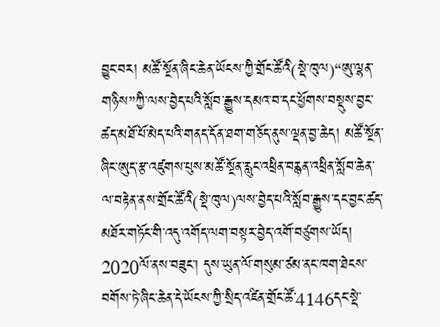བྱུང་བར། མཚོ་སྔོན་ཞིང་ཆེན་ཡོངས་ཀྱི་གྲོང་ཚོའི(སྡེ་ཁུལ)“ཨུ་ལྷན་གཉིས”ཀྱི་ལས་བྱེད་པའི་སློབ་རྒྱུས་དམའ་བ་དང་ཕྱོགས་བསྡུས་བྱང་ཚད་མཐོ་པོ་མེད་པའི་གནད་དོན་ཐག་གཅོད་ནུས་ལྡན་བྱ་ཆེད། མཚོ་སྔོན་ཞིང་ཨུད་རྩ་འཛུགས་པུས་མཚོ་སྔོན་རླུང་འཕྲིན་བརྙན་འཕྲིན་སློབ་ཆེན་ལ་བརྟེན་ནས་གྲོང་ཚོའི(སྡེ་ཁུལ)ལས་བྱེད་པའི་སློབ་རྒྱུས་དང་བྱང་ཚད་མཐོར་གཏོང་གི་འདུ་འགོད་ལག་བསྟར་བྱེད་འགོ་བཙུགས་ཡོད། 2020ལོ་ནས་བཟུང་། དུས་ཡུན་ལོ་གསུམ་ཙམ་ནང་ཁག་ཐེངས་བགོས་ཏེ་ཞིང་ཆེན་དེ་ཡོངས་ཀྱི་སྲིད་འཛིན་གྲོང་ཚོ་4146དང་སྡེ་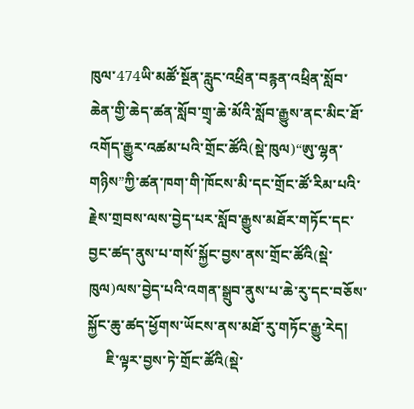ཁུལ་474ཡི་མཚོ་སྔོན་རླུང་འཕྲིན་བརྙན་འཕྲིན་སློབ་ཆེན་གྱི་ཆེད་ཚན་སློབ་གྲྭ་ཆེ་མོའི་སློབ་རྒྱུས་ནང་མིང་ཐོ་འགོད་རྒྱུར་འཚམ་པའི་གྲོང་ཚོའི(སྡེ་ཁུལ)“ཨུ་ལྷན་གཉིས”ཀྱི་ཚན་ཁག་གི་ཁོངས་མི་དང་གྲོང་ཚོ་རིམ་པའི་རྗེས་གྲབས་ལས་བྱེད་པར་སློབ་རྒྱུས་མཐོར་གཏོང་དང་བྱང་ཚད་ནུས་པ་གསོ་སྐྱོང་བྱས་ནས་གྲོང་ཚོའི(སྡེ་ཁུལ)ལས་བྱེད་པའི་འགན་སྒྲུབ་ནུས་པ་ཆེ་རུ་དང་བཅོས་སྐྱོང་ཆུ་ཚད་ཕྱོགས་ཡོངས་ནས་མཐོ་རུ་གཏོང་རྒྱུ་རེད།
     ཇི་ལྟར་བྱས་ཏེ་གྲོང་ཚོའི(སྡེ་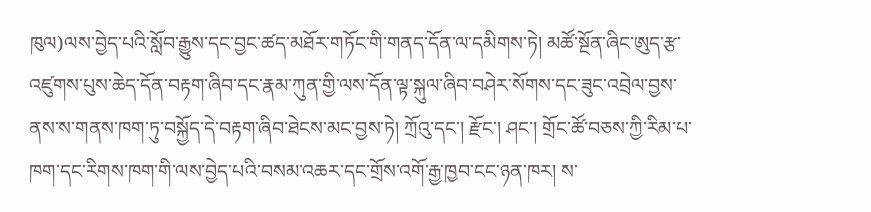ཁུལ)ལས་བྱེད་པའི་སློབ་རྒྱུས་དང་བྱང་ཚད་མཐོར་གཏོང་གི་གནད་དོན་ལ་དམིགས་ཏེ། མཚོ་སྔོན་ཞིང་ཨུད་རྩ་འཛུགས་པུས་ཆེད་དོན་བརྟག་ཞིབ་དང་རྣམ་ཀུན་གྱི་ལས་དོན་ལྟ་སྐུལ་ཞིབ་བཤེར་སོགས་དང་ཟུང་འབྲེལ་བྱས་ནས་ས་གནས་ཁག་ཏུ་བསྐྱོད་དེ་བརྟག་ཞིབ་ཐེངས་མང་བྱས་ཏེ། ཀྲོའུ་དང་། རྫོང་། ཤང་། གྲོང་ཚོ་བཅས་ཀྱི་རིམ་པ་ཁག་དང་རིགས་ཁག་གི་ལས་བྱེད་པའི་བསམ་འཆར་དང་གྲོས་འགོ་རྒྱ་ཁྱབ་ངང་ཉན་ཁར། ས་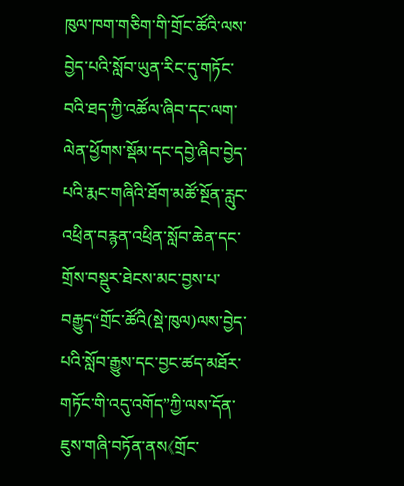ཁུལ་ཁག་གཅིག་གི་གྲོང་ཚོའི་ལས་བྱེད་པའི་སློབ་ཡུན་རིང་དུ་གཏོང་བའི་ཐད་ཀྱི་འཚོལ་ཞིབ་དང་ལག་ལེན་ཕྱོགས་སྡོམ་དང་དབྱེ་ཞིབ་བྱེད་པའི་རྨང་གཞིའི་ཐོག་མཚོ་སྔོན་རླུང་འཕྲིན་བརྙན་འཕྲིན་སློབ་ཆེན་དང་གྲོས་བསྡུར་ཐེངས་མང་བྱས་པ་བརྒྱུད“གྲོང་ཚོའི(སྡེ་ཁུལ)ལས་བྱེད་པའི་སློབ་རྒྱུས་དང་བྱང་ཚད་མཐོར་གཏོང་གི་འདུ་འགོད”ཀྱི་ལས་དོན་ཇུས་གཞི་བཏོན་ནས《གྲོང་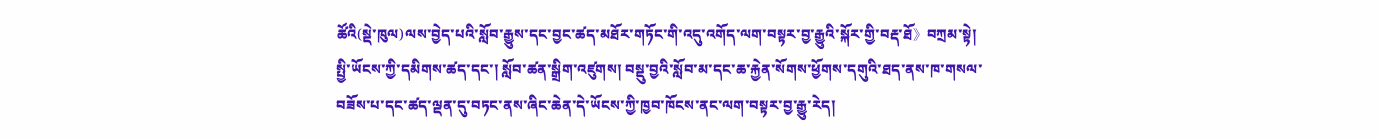ཚོའི(སྡེ་ཁུལ)ལས་བྱེད་པའི་སློབ་རྒྱུས་དང་བྱང་ཚད་མཐོར་གཏོང་གི་འདུ་འགོད་ལག་བསྟར་བྱ་རྒྱུའི་སྐོར་གྱི་བརྡ་ཐོ》བཀྲམ་སྟེ། སྤྱི་ཡོངས་ཀྱི་དམིགས་ཚད་དང་། སློབ་ཚན་སྒྲིག་འཛུགས། བསྡུ་བྱའི་སློབ་མ་དང་ཆ་རྐྱེན་སོགས་ཕྱོགས་དགུའི་ཐད་ནས་ཁ་གསལ་བཟོས་པ་དང་ཚད་ལྡན་དུ་བཏང་ནས་ཞིང་ཆེན་དེ་ཡོངས་ཀྱི་ཁྱབ་ཁོངས་ནང་ལག་བསྟར་བྱ་རྒྱུ་རེད།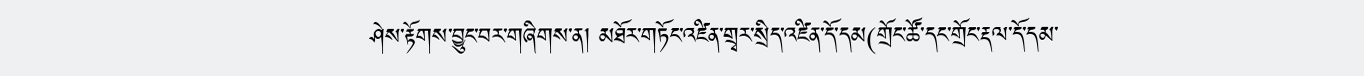ཤེས་རྟོགས་བྱུང་བར་གཞིགས་ན། མཐོར་གཏོང་འཛིན་གྲྭར་སྲིད་འཛིན་དོ་དམ(གྲོང་ཚོ་དང་གྲོང་རྡལ་དོ་དམ་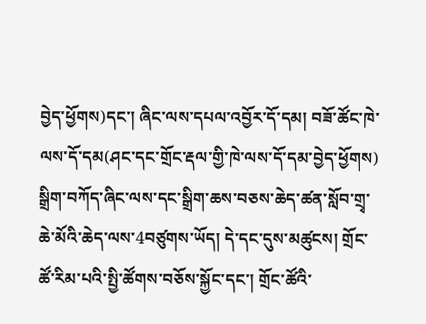བྱེད་ཕྱོགས)དང་། ཞིང་ལས་དཔལ་འབྱོར་དོ་དམ། བཟོ་ཚོང་ཁེ་ལས་དོ་དམ(ཤང་དང་གྲོང་རྡལ་གྱི་ཁེ་ལས་དོ་དམ་བྱེད་ཕྱོགས) སྒྲིག་བཀོད་ཞིང་ལས་དང་སྒྲིག་ཆས་བཅས་ཆེད་ཚན་སློབ་གྲྭ་ཆེ་མོའི་ཆེད་ལས་4བཙུགས་ཡོད། དེ་དང་དུས་མཚུངས། གྲོང་ཚོ་རིམ་པའི་སྤྱི་ཚོགས་བཅོས་སྐྱོང་དང་། གྲོང་ཚོའི་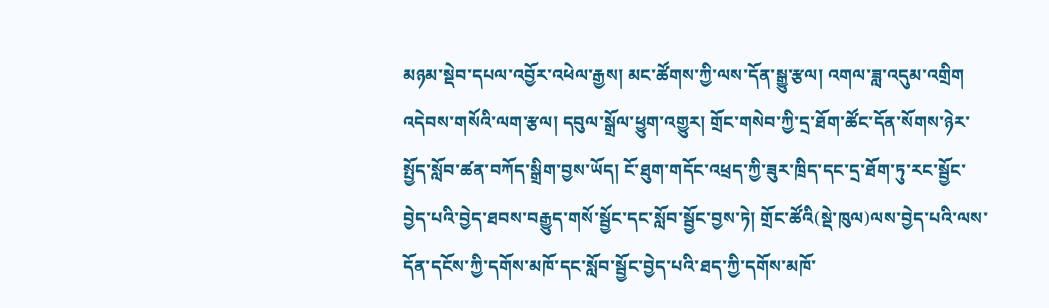མཉམ་སྡེབ་དཔལ་འབྱོར་འཕེལ་རྒྱས། མང་ཚོགས་ཀྱི་ལས་དོན་སྒྱུ་རྩལ། འགལ་ཟླ་འདུམ་འགྲིག འདེབས་གསོའི་ལག་རྩལ། དབུལ་སྒྲོལ་ཕྱུག་འགྱུར། གྲོང་གསེབ་ཀྱི་དྲ་ཐོག་ཚོང་དོན་སོགས་ཉེར་སྤྱོད་སློབ་ཚན་བཀོད་སྒྲིག་བྱས་ཡོད། ངོ་ཐུག་གདོང་འཕྲད་ཀྱི་ཟུར་ཁྲིད་དང་དྲ་ཐོག་ཏུ་རང་སྦྱོང་བྱེད་པའི་བྱེད་ཐབས་བརྒྱུད་གསོ་སྦྱོང་དང་སློབ་སྦྱོང་བྱས་ཏེ། གྲོང་ཚོའི(སྡེ་ཁུལ)ལས་བྱེད་པའི་ལས་དོན་དངོས་ཀྱི་དགོས་མཁོ་དང་སློབ་སྦྱོང་བྱེད་པའི་ཐད་ཀྱི་དགོས་མཁོ་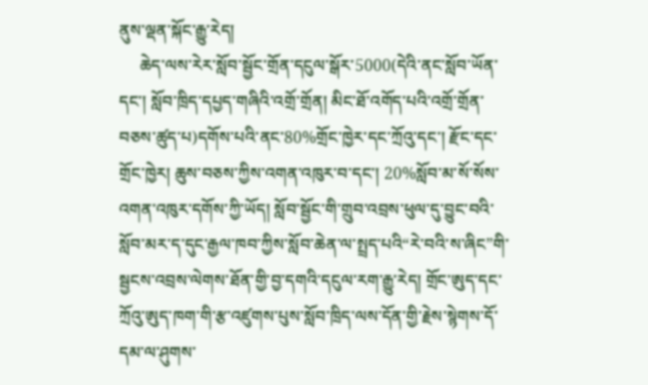ནུས་ལྡན་སྐོང་རྒྱུ་རེད།
     ཆེད་ལས་རེར་སློབ་སྦྱོང་གྲོན་དངུལ་སྒོར་5000(དེའི་ནང་སློབ་ཡོན་དང་། སློབ་ཁྲིད་དཔྱད་གཞིའི་འགྲོ་གྲོན། མིང་ཐོ་འགོད་པའི་འགྲོ་གྲོན་བཅས་ཚུད་པ)དགོས་པའི་ནང་80%གྲོང་ཁྱེར་དང་ཀྲོའུ་དང་། རྫོང་དང་གྲོང་ཁྱེར། ཆུས་བཅས་ཀྱིས་འགན་འཁུར་བ་དང་། 20%སློབ་མ་སོ་སོས་འགན་འཁུར་དགོས་ཀྱི་ཡོད། སློབ་སྦྱོང་གི་གྲུབ་འབྲས་ཕུལ་དུ་བྱུང་བའི་སློབ་མར་ད་དུང་རྒྱལ་ཁབ་ཀྱིས་སློབ་ཆེན་ལ་སྤྲད་པའི“རེ་བའི་ས་ཞིང”གི་སྦྱངས་འབྲས་ལེགས་ཐོན་གྱི་བྱ་དགའི་དངུལ་རག་རྒྱུ་རེད། གྲོང་ཨུད་དང་ཀྲོའུ་ཨུད་ཁག་གི་རྩ་འཛུགས་པུས་སློབ་ཁྲིད་ལས་དོན་གྱི་རྗེས་སྙེགས་དོ་དམ་ལ་ཤུགས་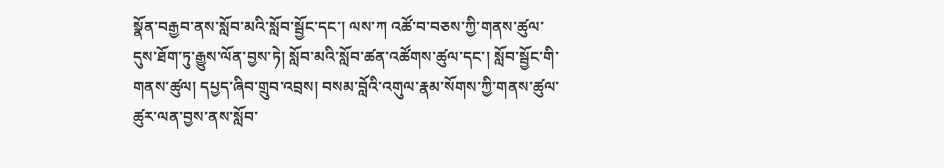སྣོན་བརྒྱབ་ནས་སློབ་མའི་སློབ་སྦྱོང་དང་། ལས་ཀ འཚོ་བ་བཅས་ཀྱི་གནས་ཚུལ་དུས་ཐོག་ཏུ་རྒྱུས་ལོན་བྱས་ཏེ། སློབ་མའི་སློབ་ཚན་འཚོགས་ཚུལ་དང་། སློབ་སྦྱོང་གི་གནས་ཚུལ། དཔྱད་ཞིབ་གྲུབ་འབྲས། བསམ་བློའི་འགུལ་རྣམ་སོགས་ཀྱི་གནས་ཚུལ་ཚུར་ལན་བྱས་ནས་སློབ་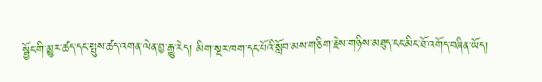སྦྱོང་གི་མྱུར་ཚད་དང་སྤུས་ཚད་འགན་ལེན་བྱ་རྒྱུ་རེད། མིག་སྔར་ཁག་དང་པོའི་སློབ་མས་གཅིག་རྗེས་གཉིས་མཐུད་ངང་མིང་ཐོ་འགོད་བཞིན་ཡོད།